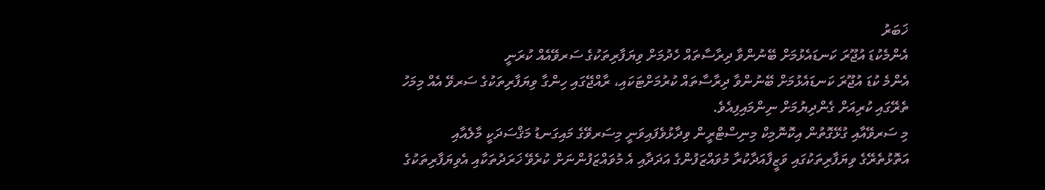ޚަބަރު
އެންމެކުޑަ އުޖޫރަ ކަނޑައެޅުމަށް ބޭނުންވާ ދިރާސާތައް ހެދުމަށް ވިޔަފާރިތަކުގެ ސަރވޭއެއް ކުރަނީ
އެންމެ ކުޑަ އުޖޫރަ ކަނޑައެޅުމަށް ބޭނުންވާ ދިރާސާތައް ކުރުމަށްޓަކައި، ރާއްޖޭގައި ހިންގާ ވިޔަފާރިތަކުގެ ސަރވޭ އެއް މިމަހު ތެރޭގައި ކުރިއަށް ގެންދިޔުމަށް ނިންމައިފިއެވެ.
މި ސަރވޭއާއި ގުޅޭގޮތުން އިކޮނޮމިކް މިނިސްޓްރީން ވިދާޅުވެފައިވަނީ މިސަރވޭގެ މައިގަނޑު މަޤްސަދަކީ މާލެއާއި އަތޮޅުތެރޭގެ ވިޔަފާރިތަކުގައި ވަޒީފާއަދާކުރާ މުވައްޒަފުންގެ އަދަދާއި އެ މުވައްޒަފުންނަށް ކުރެވޭ ޚަރަދުތަކާއި އެވިޔަފާރިތަކުގެ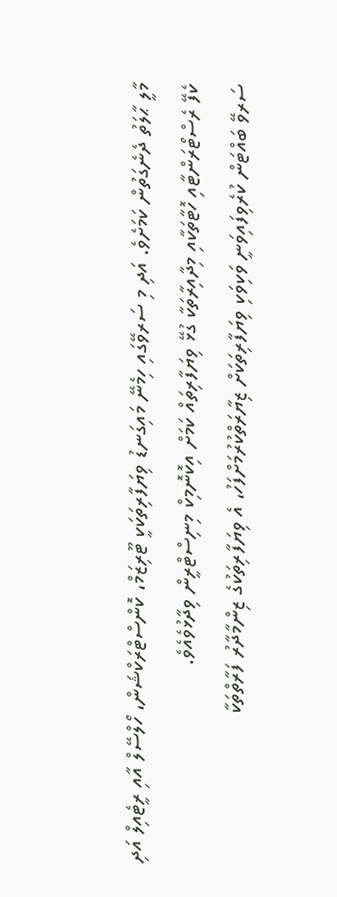މާލީ ޙާލަތު ދެނެގަތުން ކަމަށެވެ. އަދި މި ސަރވޭގައި ހިމެނޭ މައިގަނޑު ވިޔަފާރިތަކަކީ ޓޫރިޒަމް، ކޮންސްޓްރަކްޝަން، ހޯލްސޭލް އާއި ރީޓެއިލް އަދި ކެފޭ ރެސްޓޯރަންޓާއި ހޮޓާތަކާއި މިދާއިރާތަކާ ގުޅޭ ވިޔަފާރިތައް ކަމަށް އިކޮނޮމިކް މިނިސްޓްރީން ވިދާޅުވެއެވެ.
ސަރވޭ ބައްޓަން ކުރެވިފައިވަނީ ވަކިވަކި ވިޔަފާރިތަކަށް ޒިޔާރަތްކުރުމަށްފަހު، އެ ވިޔަފާރިތަކުގެ ޒިންމާދާރު ފަރާތްތަކާ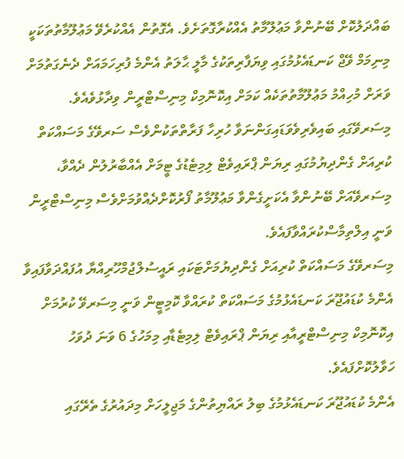ބައްދަލުކޮށް ބޭނުންވާ މަޢުލޫމާތު އެއްކުރާގޮތަށެވެ. އެގޮތުން އެއްކުރެވޭ މަޢުލޫމާތުތަކަކީ މިނިމަމް ވޭޖް ކަނޑައެޅުމުގައި ވިޔަފާރިތަކުގެ މާލީ ޙާލަތު އެންމެ ފުރިހަމައަށް ދެނެގަތުމަށް ވަރަށް މުހިއްމު މަޢުލޫމާތުތަކެއް ކަމަށް އިކޮނޮމިކް މިނިސްޓްރީން ވިދާޅުވެއެވެ.
މިސަރވޭގައި ބައިވެރިވެވަޑައިގަންނަވާ ހުރިހާ ފަރާތްތަކުންވެސް ސަރވޭގެ މަސައްކަތް ކުރިއަށް ގެންދިޔުމުގައި ރިޔަން ޕްރައިވެޓް ލިމިޓެޑުގެ ޓީމަށް އެއްބާރުލުން ދެއްވާ، މިސަރވޭއަށް ބޭނުންވާ އެކަށީގެންވާ މަޢުލޫމާތު ފޯރުކޮށްދެއްވުމަށްވެސް މިނިސްޓްރީން ވަނީ އިލްތިމާސްކުރައްވާފައެވެ.
މިސަރވޭގެ މަސައްކަތް ކުރިއަށް ގެންދިޔުމަށްޓަކައި ރައީސުލްޖުމްހޫރިއްޔާ އުފައްދަވާފައިވާ އެންމެ ކުޑައުޖޫރަ ކަނޑައެޅުމުގެ މަސައްކަތް ކުރައްވާ ކޮމިޓީން ވަނީ މިސަރވޭ ކުރުމަށް އިކޮނޮމިކް މިނިސްޓްރީއާއި ރިޔަން ޕްރައިވެޓް ލިމިޓެޑާއި މިމަހުގެ 6 ވަނަ ދުވަހު ހަވާލުކޮށްފައެވެ.
އެންމެ ކުޑައުޖޫރަ ކަނޑައެޅުމުގެ ބިލު ރައްޔިތުންގެ މަޖިލީހަށް މިދައުރުގެ ތެރޭގައި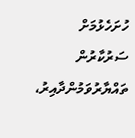ހުށަހެޅުމަށް ސަރުކާރުން ތައްޔާރުވަމުންދާއިރު،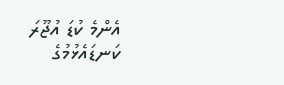އެންމެ ކުޑަ އުޖޫރަ ކަނޑައެޅުމުގެ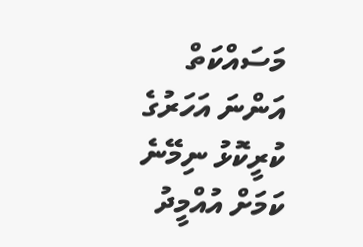މަސައްކަތް އަންނަ އަހަރުގެ ކުރީކޮޅު ނިމޭނެ ކަމަށް އުއްމީދު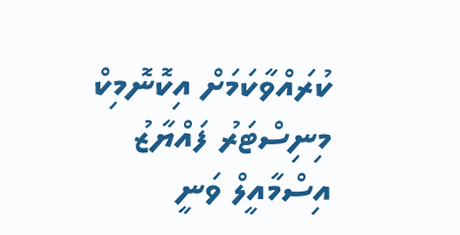ކުރައްވާކަމަށް އިކޮނޮމިކް މިނިސްޓަރު ފައްޔާޒު އިސްމާއީލް ވަނީ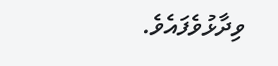ވިދާޅުވެފައެވެ.